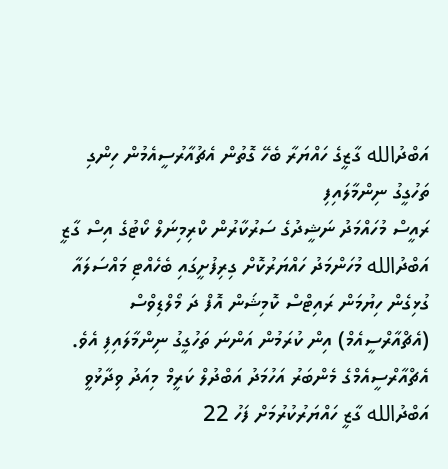އަބްދުالله ގާޒީގެ ހައްޔަރާ ބެހޭ ގޮތުން އެޗުއާރުސީއެމުން ހިންގި ތަހުގީގު ނިންމާލައިފި
ރައީސް މުހައްމަދު ނަޝީދުގެ ސަރުކާރުން ކްރިމިނަލް ކޯޓުގެ އިސް ގާޒީ އަބްދުالله މުހަންމަދު ހައްޔަރުކޮށް ގިރިފުށީގައި ބެހެއްޓި މައްސަލައާ ގުޅިގެން ހިޔުމަން ރައިޓްސް ކޮމިޝަން އޮފް ދަ މޯލްޑިވްސް (އެޗްއާރްސީއެމް) އިން ކުރަމުން އަންނަ ތަހުގީގު ނިންމާލައިފި އެވެ.
އެޗްއާރްސީއެމްގެ މެންބަރު އަހުމަދު އަބްދުލް ކަރީމް މިއަދު ވިދާޅުވީ އަބްދުالله ގާޒީ ހައްޔަރުކުރުމަށް ފަހު 22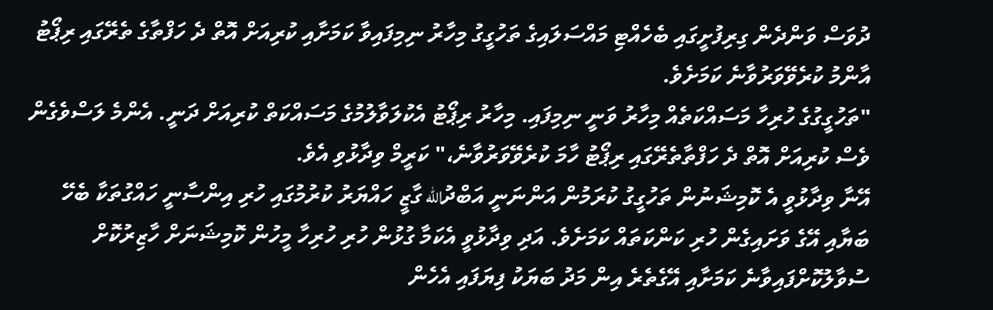ދުވަސް ވަންދެން ގިރިފުށީގައި ބެހެއްޓި މައްސަލައިގެ ތަހުގީގު މިހާރު ނިމިފައިވާ ކަމަށާއި ކުރިއަށް އޮތް ދެ ހަފްތާގެ ތެރޭގައި ރިޕޯޓު އާންމު ކުރެވޭވަރުވާނެ ކަމަށެވެ.
"ތަހުގީގުގެ ހުރިހާ މަސައްކަތެއް މިހާރު ވަނީ ނިމިފައި. މިހާރު ރިޕޯޓު އެކުލަވާލުމުގެ މަސައްކަތް ކުރިއަށް ދަނީ. އެންމެ ލަސްވެގެން ވެސް ކުރިއަށް އޮތް ދެ ހަފްތާތެރޭގައި ރިޕޯޓު ހާމަ ކުރެވޭވަރުވާނެ،" ކަރީމް ވިދާޅުވި އެވެ.
އޭނާ ވިދާޅުވީ އެ ކޮމިޝަނުން ތަހުގީގު ކުރަމުން އަންނަނީ އަބްދުالله ގާޒީ ހައްޔަރު ކުރުމުގައި ހުރި އިންސާނީ ހައްގުތަކާ ބެހޭ ބަޔާއި އޭގެ ވަށައިގެން ހުރި ކަންކަތައް ކަމަށެވެ. އަދި ވިދާޅުވީ އެކަމާ ގުޅުން ހުރި ހުރިހާ މީހުން ކޮމިޝަނަށް ހާޒިރުކޮށް ސުވާލުކޮށްފައިވާނެ ކަމަށާއި އޭގެތެރެ އިން މަދު ބަޔަކު ފިޔަފައި އެހެން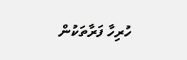ހުރިހާ ފަރާތަކުން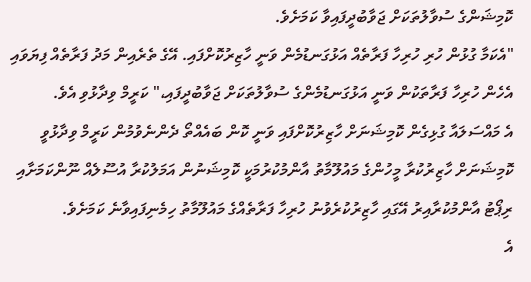ކޮމިޝަންގެ ސުވާލުތަކަށް ޖަވާބުދީފައިވާ ކަމަށެވެ.
"އެކަމާ ގުޅުން ހުރި ހުރިހާ ފަރާތެއް އަޅުގަނޑުމެން ވަނީ ހާޒިރުކޮށްފައި. އޭގެ ތެރެއިން މަދު ފަރާތެއް ފިޔަވައި އެހެން ހުރިހާ ފަރާތަކުން ވަނީ އަޅުގަނޑުމެންގެ ސުވާލުތަކަށް ޖަވާބުދީފައި،" ކަރީމް ވިދާޅުވި އެވެ.
އެ މައްސަލައާ ގުޅިގެން ކޮމިޝަނަށް ހާޒިރުކޮށްފައި ވަނީ ކޮން ބައެއްތޯ ދެންނެވުމުން ކަރީމް ވިދާޅުވީ ކޮމިޝަނަށް ހާޒިރުކުރާ މީހުންގެ މައުލޫމާތު އާންމުކުރުމަކީ ކޮމިޝަނުން އަމަލުކުރާ އުސޫލެއް ނޫންކަމަށާއި ރިޕޯޓު އާންމުކުރާއިރު އޭގައި ހާޒިރުކުރެވުނު ހުރިހާ ފަރާތެއްގެ މައުލޫމާތު ހިމެނިފައިވާނެ ކަމަށެވެ.
އެ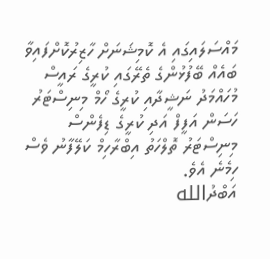މައްސަލައިގައި އެ ކޮމިޝަނަށް ހާޒިރުކޮށްފައިވާ ބައެއް ބޭފުޅުންގެ ތެރޭގައި ކުރީގެ ރައީސް މުހައްމަދު ނަޝީދާއި ކުރީގެ ހޯމް މިނިސްޓަރު ހަސަން އަފީފް އަދި ކުރީގެ ޑިފެންސް މިނިސްޓަރު ތޮލްހަތު އިބްރާހިމް ކަލޭފާނު ވެސް ހިމެނެ އެވެ.
އަބްދުالله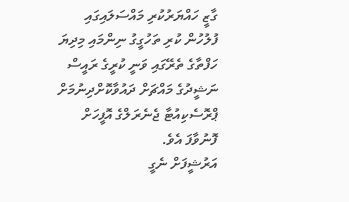ގާޒީ ހައްޔަރުކުރި މައްސަލައިގައި ފުލުހުން ކުރި ތަހުގީގު ނިންމައި މިދިޔަ ހަފްތާގެ ތެރޭގައި ވަނީ ކުރީގެ ރައީސް ނަޝީދުގެ މައްޗަށް ދައުވާކޮށްދިނުމަށް ޕްރޮސެކިއުޓާ ޖެނެރަލްގެ އޮފީހަށް ފޮނުވާފަ އެވެ.
އަރުޝީފަށް ނެގީ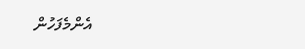އެންމެފަހުން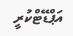އަޕްޑޭޓްކުރީ